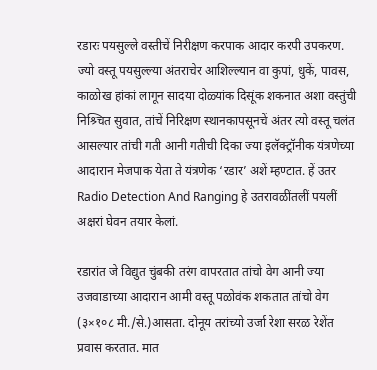रडारः पयसुल्ले वस्तीचें निरीक्षण करपाक आदार करपी उपकरण. ज्यो वस्तू पयसुल्ल्या अंतराचेर आशिल्ल्यान वा कुपां, धुकें, पावस, काळोख हांकां लागून सादया दोळ्यांक दिसूंक शकनात अशा वस्तुंची निश्र्चित सुवात, तांचें निरिक्षण स्थानकापसूनचें अंतर त्यो वस्तू चलंत आसल्यार तांची गती आनी गतीची दिका ज्या इलॅक्ट्रॉनीक यंत्रणेच्या आदारान मेजपाक येता ते यंत्रणेक ‘रडार’ अशें म्हण्टात. हें उतर Radio Detection And Ranging हे उतरावळींतलीं पयलीं अक्षरां घेवन तयार केलां.

रडारांत जे विद्युत चुंबकी तरंग वापरतात तांचो वेग आनी ज्या उजवाडाच्या आदारान आमी वस्तू पळोवंक शकतात तांचो वेग (३×१०८ मी./से.)आसता. दोनूय तरांच्यो उर्जा रेशा सरळ रेशेंत प्रवास करतात. मात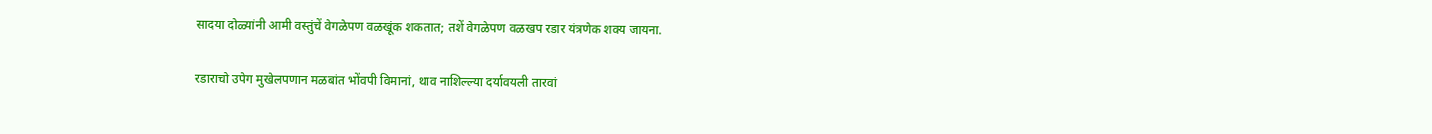सादया दोळ्यांनी आमी वस्तुंचें वेगळेपण वळखूंक शकतात; तशें वेगळेपण वळखप रडार यंत्रणेक शक्य जायना.

रडाराचो उपेग मुखेलपणान मळबांत भोंवपी विमानां, थाव नाशिल्ल्या दर्यावयली तारवां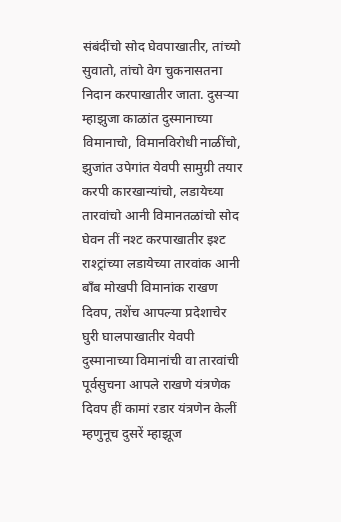संबंदींचो सोद घेवपाखातीर, तांच्यो सुवातो, तांचो वेग चुकनासतना निदान करपाखातीर जाता. दुसऱ्या म्हाझुजा काळांत दुस्मानाच्या विमानाचो, विमानविरोधी नाळींचो, झुजांत उपेगांत येवपी सामुग्री तयार करपी कारखान्यांचो, लडायेच्या तारवांचो आनी विमानतळांचो सोद घेवन तीं नश्ट करपाखातीर इश्ट राश्ट्रांच्या लडायेच्या तारवांक आनी बाँब मोखपी विमानांक राखण दिवप, तशेंच आपल्या प्रदेशाचेर घुरी घालपाखातीर येवपी दुस्मानाच्या विमानांची वा तारवांची पूर्वसुचना आपले राखणे यंत्रणेक दिवप हीं कामां रडार यंत्रणेन केलीं म्हणुनूच दुसरें म्हाझूज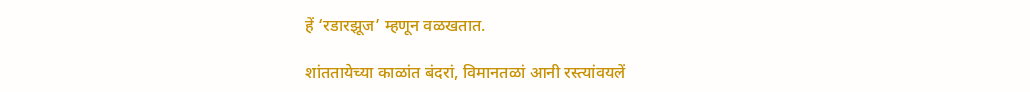हें ‘रडारझूज’ म्हणून वळखतात.

शांततायेच्या काळांत बंदरां, विमानतळां आनी रस्त्यांवयलें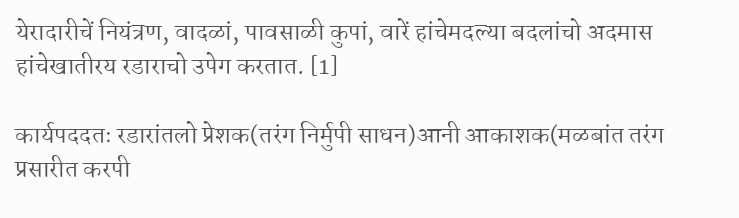येरादारीचें नियंत्रण, वादळां, पावसाळी कुपां, वारें हांचेमदल्या बदलांचो अदमास हांचेखातीरय रडाराचो उपेग करतात. [1]

कार्यपददतः रडारांतलो प्रेशक(तरंग निर्मुपी साधन)आनी आकाशक(मळबांत तरंग प्रसारीत करपी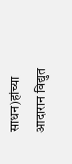साधन)हांच्या आदारान विद्युत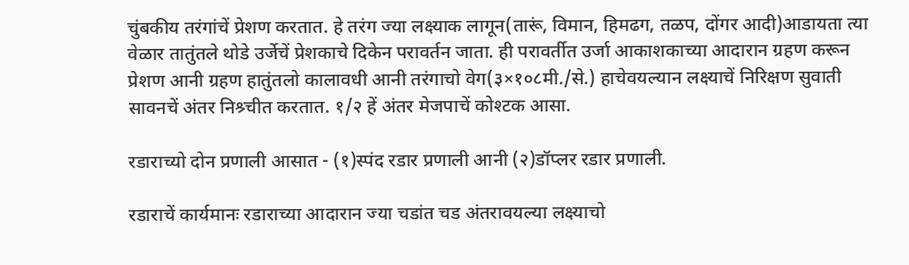चुंबकीय तरंगांचें प्रेशण करतात. हे तरंग ज्या लक्ष्याक लागून(तारूं, विमान, हिमढग, तळप, दोंगर आदी)आडायता त्या वेळार तातुंतले थोडे उर्जेचें प्रेशकाचे दिकेन परावर्तन जाता. ही परावर्तीत उर्जा आकाशकाच्या आदारान ग्रहण करून प्रेशण आनी ग्रहण हातुंतलो कालावधी आनी तरंगाचो वेग(३×१०८मी./से.) हाचेवयल्यान लक्ष्याचें निरिक्षण सुवाती सावनचें अंतर निश्र्चीत करतात. १/२ हें अंतर मेजपाचें कोश्टक आसा.

रडाराच्यो दोन प्रणाली आसात - (१)स्पंद रडार प्रणाली आनी (२)डॉप्लर रडार प्रणाली.

रडाराचें कार्यमानः रडाराच्या आदारान ज्या चडांत चड अंतरावयल्या लक्ष्याचो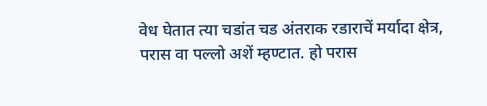वेध घेतात त्या चडांत चड अंतराक रडाराचें मर्यादा क्षेत्र, परास वा पल्लो अशें म्हण्टात. हो परास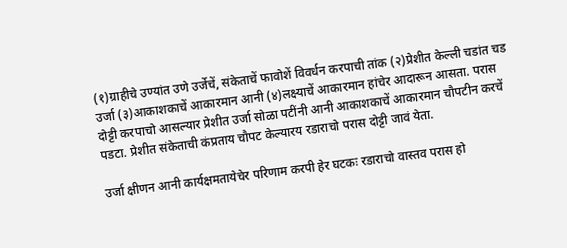(१)ग्राहीचे उण्यांत उणे उर्जेचें, संकेताचें फावोशें विवर्धन करपाची तांक (२)प्रेशीत केल्ली चडांत चड उर्जा (३)आकाशकाचें आकारमान आनी (४)लक्ष्याचें आकारमान हांचेर आदारून आसता. परास दोट्टी करपाचो आसल्यार प्रेशीत उर्जा सोळा पटींनी आनी आकाशकाचें आकारमान चौपटीन करचें पडटा. प्रेशीत संकेताची कंप्रताय चौपट केल्यारय रडाराचो परास दोट्टी जावं येता.

उर्जा क्षीणन आनी कार्यक्षमतायेचेर परिणाम करपी हेर घटकः रडाराचो वास्तव परास हो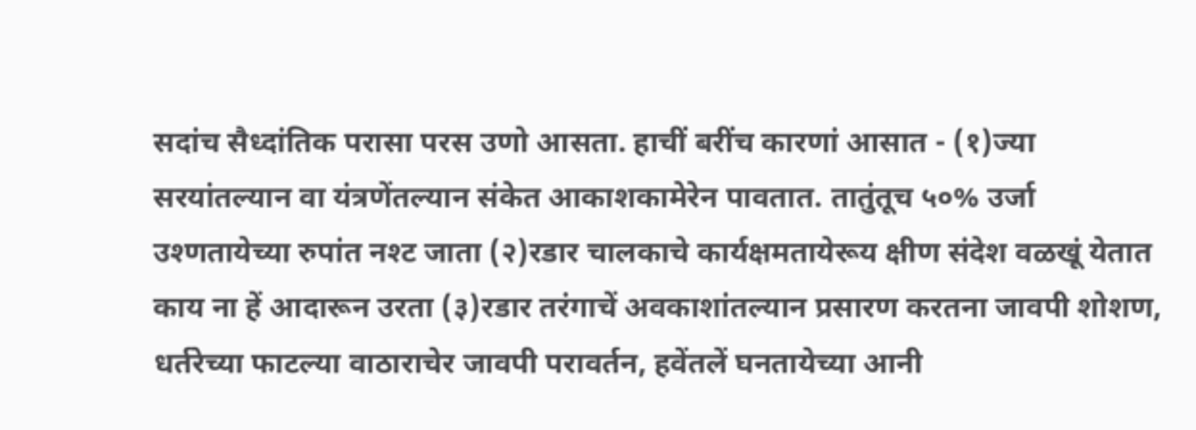सदांच सैध्दांतिक परासा परस उणो आसता. हाचीं बरींच कारणां आसात - (१)ज्या सरयांतल्यान वा यंत्रणेंतल्यान संकेत आकाशकामेरेन पावतात. तातुंतूच ५०% उर्जा उश्णतायेच्या रुपांत नश्ट जाता (२)रडार चालकाचे कार्यक्षमतायेरूय क्षीण संदेश वळखूं येतात काय ना हें आदारून उरता (३)रडार तरंगाचें अवकाशांतल्यान प्रसारण करतना जावपी शोशण, धर्तरेच्या फाटल्या वाठाराचेर जावपी परावर्तन, हवेंतलें घनतायेच्या आनी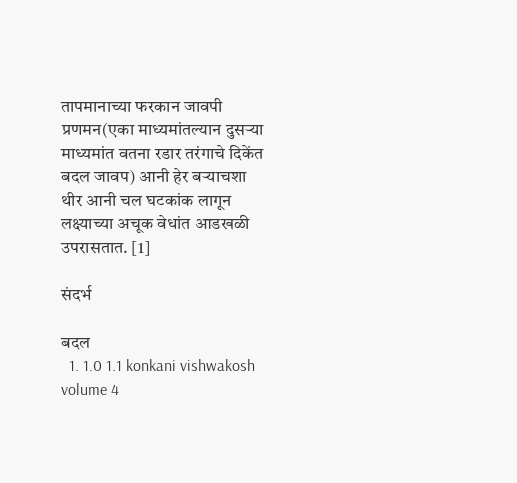तापमानाच्या फरकान जावपी प्रणमन(एका माध्यमांतल्यान दुसऱ्या माध्यमांत वतना रडार तरंगाचे दिकेंत बदल जावप) आनी हेर बऱ्याचशा थीर आनी चल घटकांक लागून लक्ष्याच्या अचूक वेधांत आडखळी उपरासतात. [1]

संदर्भ

बदल
  1. 1.0 1.1 konkani vishwakosh volume 4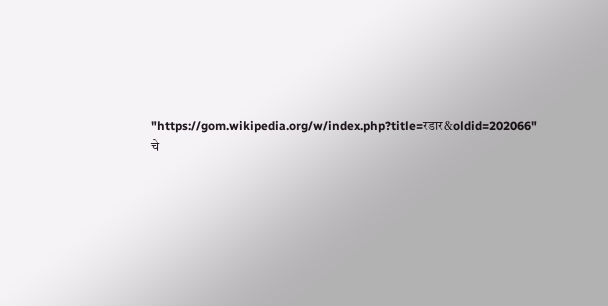"https://gom.wikipedia.org/w/index.php?title=रडार&oldid=202066" चे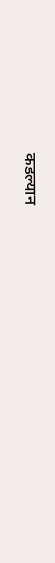कडल्यान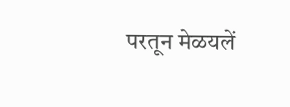परतून मेळयलें